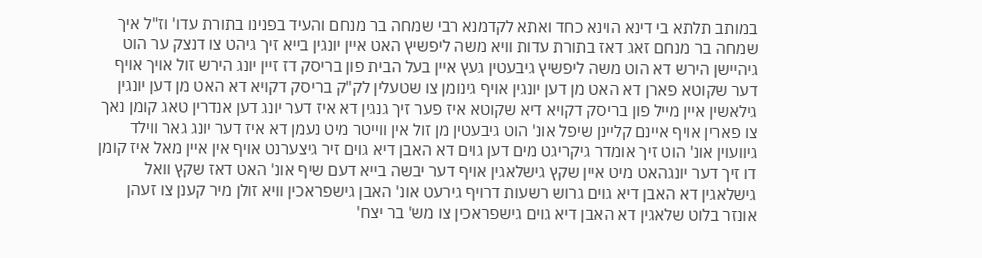במותב תלתא בי דינא הוינא כחד ואתא לקדמנא רבי שמחה בר מנחם והעיד בפנינו בתורת עדו' וז"ל איך שמחה בר מנחם זאג דאז בתורת עדות וויא משה ליפשיץ האט איין יונגין בייא זיך גיהט צו דנצק ער הוט גיהיישן הירש דא הוט משה ליפשיץ גיבעטין געץ איין בעל הבית פון בריסק דז זיין יונג הירש זול אויך אויף דער שקוטא פארן דא האט מן דען יונגין אויף גינומן צו שטעלין לק"ק בריסק דקויא דא האט מן דען יונגין גילאשין איין מייל פון בריסק דקויא דיא שקוטא איז פער זיך גנגין דא איז דער יונג דען אנדרין טאג קומן נאך צו פארין אויף איינם קליינן שיפל אונ' הוט גיבעטין מן זול אין ווייטר מיט נעמן דא איז דער יונג גאר ווילד גיוועוין אונ' הוט זיך אומדר גיקריגט מים דען גוים דא האבן דיא גוים זיר גיצערנט אויף אין איין מאל איז קומן דו זיך דער יונגהאט מיט איין שקץ גישלאגין אויף דער יבשה בייא דעם שיף אונ' האט דאז שקץ וואל גישלאגין דא האבן דיא גוים גרוש רשעות דרויף גירעט אונ' האבן גישפראכין וויא זולן מיר קענן צו זעהן אונזר בלוט שלאגין דא האבן דיא גוים גישפראכין צו מש' בר יצח'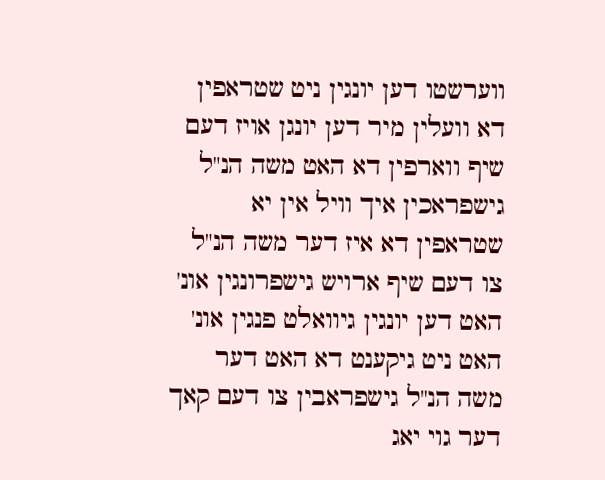ווערשטו דען יונגין ניט שטראפין דא וועלין מיר דען יונגן אויז דעם שיף ווארפין דא האט משה הנ"ל גישפראכין איך וויל אין יא שטראפין דא איז דער משה הנ"ל צו דעם שיף ארויש גישפרונגין אונ' האט דען יונגין גיוואלט פנגין אונ' האט ניט גיקענט דא האט דער משה הנ"ל גישפראבין צו דעם קאך דער גוי יאג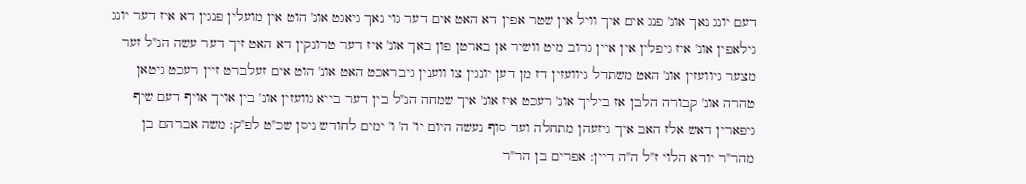דעם יונג נאך אונ' פנג אים איך וויל אין שטר אפין דא האט אים דער גוי נאך גיאגט אונ' הוט אין מועלין פנגין דא איז דער יונג גילאפין אונ' איז גיפלין אין איין גרוב מיט וושיר אן בארטן פון באך אונ' איז דער טרונקין דא האט זיך דער עשה הנ"ל זער מצער גיוועזין אונ' האט משתדל גיוועזין דז מן דען יונגין צו ווענין גיבראכט האט אונ' הוט אים זעלברט זיין רעכט גיטאן טהרה אונ' קבורה הלבן אז ביליך אונ' רעכט איז אונ' איך שמחה הנ"ל בין דער בייא גוועזין אונ' בין אויך אויף דעם שיף גיפארין דאש אלז האב איך גיזעהן מתחלה ועד סוף נעשה היום יו' ה' ו' ימים לחודש ניסן שכ"ט לפ"ק: משה אברהם בן מהר"ר יודא הלוי ז"ל ה"ה דיין: אפרים בן הר"ר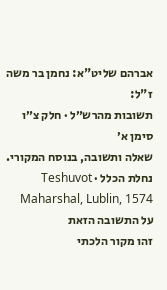אברהם שליט"א: נחמן בר משה ז"ל:
תשובות מהרש״ל · חלק צ״ו סימן א׳
שאלה ותשובה, בנוסח המקורי.
נחלת הכלל · Teshuvot Maharshal, Lublin, 1574
על התשובה הזאת
זהו מקור הלכתי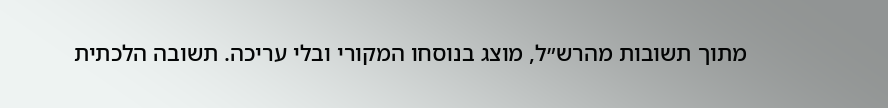מתוך תשובות מהרש״ל, מוצג בנוסחו המקורי ובלי עריכה. תשובה הלכתית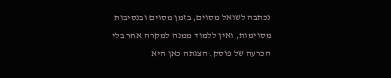נכתבה לשואל מסוים, בזמן מסוים ובנסיבות מסוימות, ואין ללמוד ממנה למקרה אחר בלי הכרעה של פוסק. הצגתה כאן היא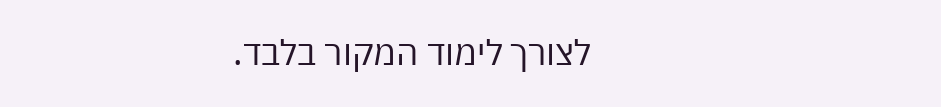לצורך לימוד המקור בלבד.